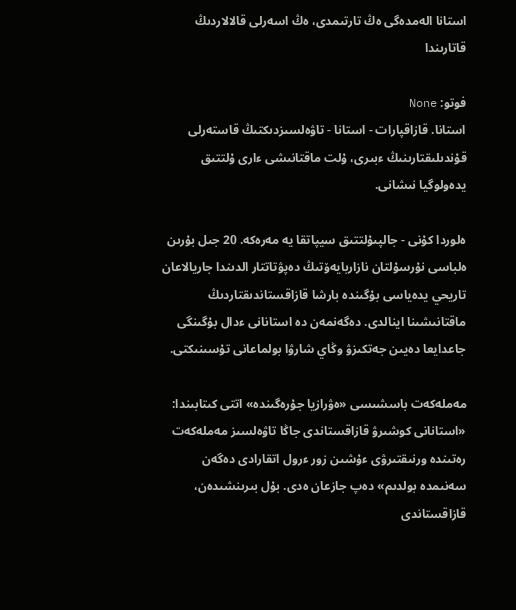استانا الەمدەگى ەڭ تارتىمدى، ەڭ اسەرلى قالالاردىڭ قاتارىندا

فوتو: None
استانا. قازاقپارات - استانا - تاۋەلسىزدىكتىڭ قاستەرلى قۇندىلىقتارىنىڭ ءبىرى، ۇلت ماقتانىشى ءارى ۇلتتىق يدەولوگيا نىشانى.

ەلوردا كۇنى - جالپىۇلتتىق سيپاتقا يە مەرەكە. 20 جىل بۇرىن ەلباسى نۇرسۇلتان نازاربايەۆتىڭ دەپۋتاتتار الدىندا جاريالاعان تاريحي يدەياسى بۇگىندە بارشا قازاقستاندىقتاردىڭ ماقتانىشىنا اينالدى. دەگەنمەن دە استانانى ءدال بۇگىنگى جاعدايعا دەيىن جەتكىزۋ وڭاي شارۋا بولماعانى تۇسىنىكتى.

مەملەكەت باسشىسى «ەۋرازيا جۇرەگىندە» اتتى كىتابىندا: «استانانى كوشىرۋ قازاقستاندى جاڭا تاۋەلسىز مەملەكەت رەتىندە ورنىقتىرۋى ءۇشىن زور ءرول اتقارادى دەگەن سەنىمدە بولدىم» دەپ جازعان ەدى. بۇل بىرىنشىدەن، قازاقستاندى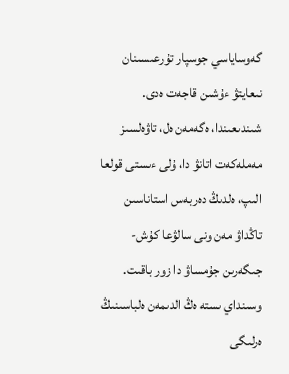گەوساياسي جوسپار تۇرعىسىنان نىعايتۋ ءۇشىن قاجەت ەدى. شىندىعىندا، ەگەمەن ەل، تاۋەلسىز مەملەكەت اتانۋ دا، ۇلى ءىستى قولعا الىپ، ەلدىڭ دەربەس استاناسىن تاڭداۋ مەن ونى سالۋعا كۇش- جىگەرىن جۇمساۋ دا زور باقىت. وسىنداي ىستە ەڭ الدىمەن ەلباسىنىڭ ەرلىگى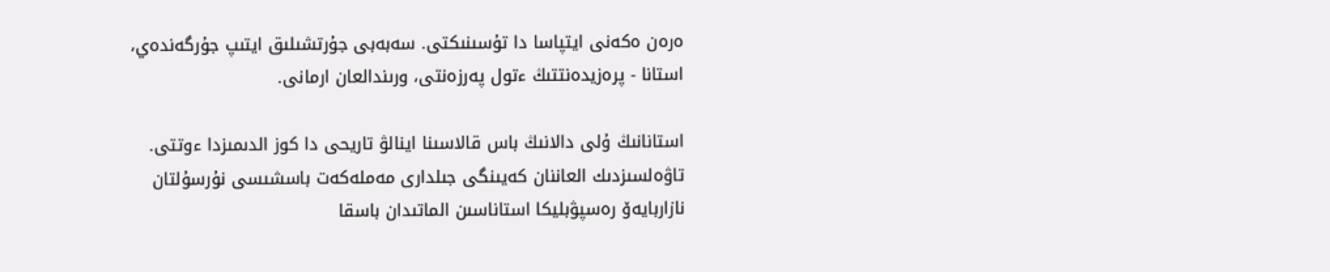ەرەن ەكەنى ايتپاسا دا تۇسىنىكتى. سەبەبى جۇرتشىلىق ايتىپ جۇرگەندەي، استانا - پرەزيدەنتتىڭ ءتول پەرزەنتى، ورىندالعان ارمانى.

استانانىڭ ۇلى دالانىڭ باس قالاسىنا اينالۋ تاريحى دا كوز الدىمىزدا ءوتتى. تاۋەلسىزدىك العاننان كەيىنگى جىلدارى مەملەكەت باسشىسى نۇرسۇلتان نازاربايەۆ رەسپۋبليكا استاناسىن الماتىدان باسقا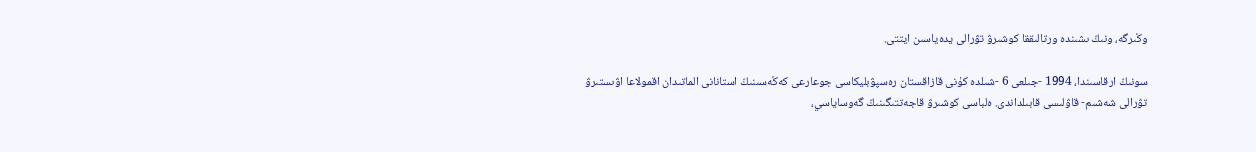وڭىرگە، ونىڭ ىشىندە ورتالىققا كوشىرۋ تۋرالى يدەياسىن ايتتى.

سونىڭ ارقاسىندا، 1994 -جىلعى 6 -شىلدە كۇنى قازاقستان رەسپۋبليكاسى جوعارعى كەڭەسىنىڭ استانانى الماتىدان اقمولاعا اۋىستىرۋ تۋرالى شەشىم- قاۋلىسى قابىلداندى. ەلباسى كوشىرۋ قاجەتتىگىنىڭ گەوساياسي،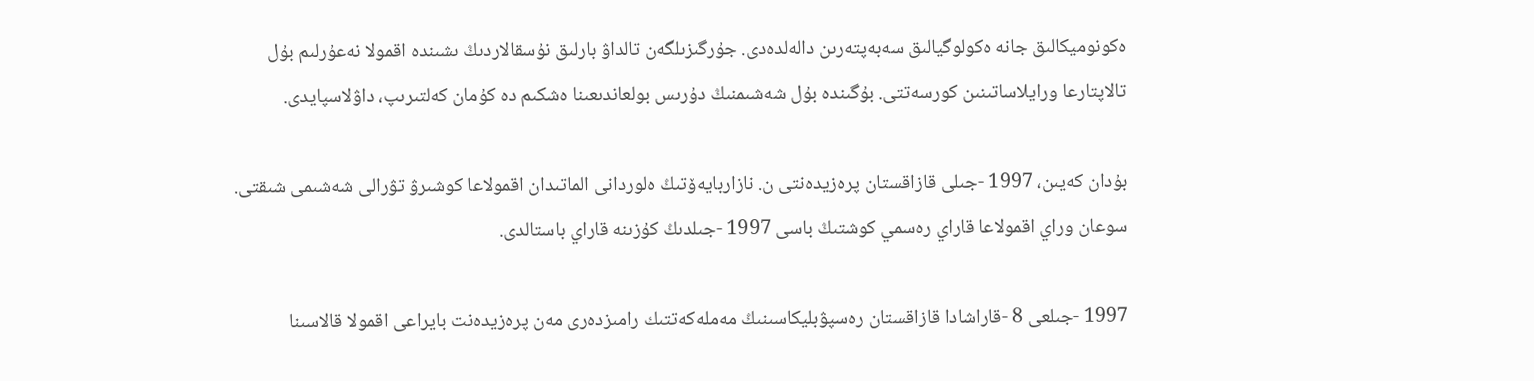ەكونوميكالىق جانە ەكولوگيالىق سەبەپتەرىن دالەلدەدى. جۇرگىزىلگەن تالداۋ بارلىق نۇسقالاردىڭ ىشىندە اقمولا نەعۇرلىم بۇل تالاپتارعا ورايلاساتىنىن كورسەتتى. بۇگىندە بۇل شەشىمنىڭ دۇرىس بولعاندىعىنا ەشكىم دە كۇمان كەلتىرىپ، داۋلاسپايدى.

بۇدان كەيىن، 1997 -جىلى قازاقستان پرەزيدەنتى ن. نازاربايەۆتىڭ ەلوردانى الماتىدان اقمولاعا كوشىرۋ تۋرالى شەشىمى شىقتى. سوعان وراي اقمولاعا قاراي رەسمي كوشتىڭ باسى 1997 -جىلدىڭ كۇزىنە قاراي باستالدى.

1997 -جىلعى 8 -قاراشادا قازاقستان رەسپۋبليكاسىنىڭ مەملەكەتتىك رامىزدەرى مەن پرەزيدەنت بايراعى اقمولا قالاسىنا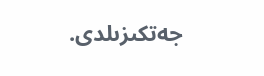جەتكىزىلدى.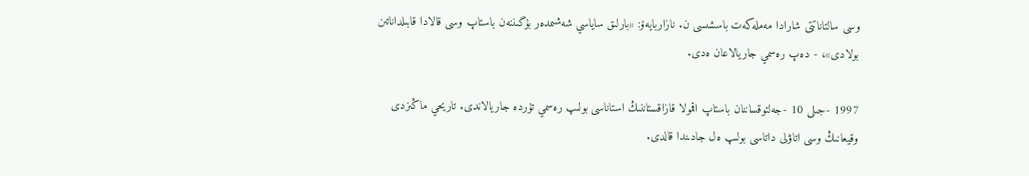وسى سالتاناتتى شارادا مەملەكەت باسشىسى ن. نازاربايەۆ: «بارلىق ساياسي شەشىمدەر بۇگىننەن باستاپ وسى قالادا قابىلداناتىن بولادى»، - دەپ رەسمي جاريالاعان ەدى.

1997 -جىلى 10 -جەلتوقساننان باستاپ اقمولا قازاقستاننىڭ استاناسى بولىپ رەسمي تۇردە جاريالاندى. تاريحي ماڭىزدى وقيعانىڭ وسى اتاۋلى داتاسى بولىپ ەل جادىندا قالدى.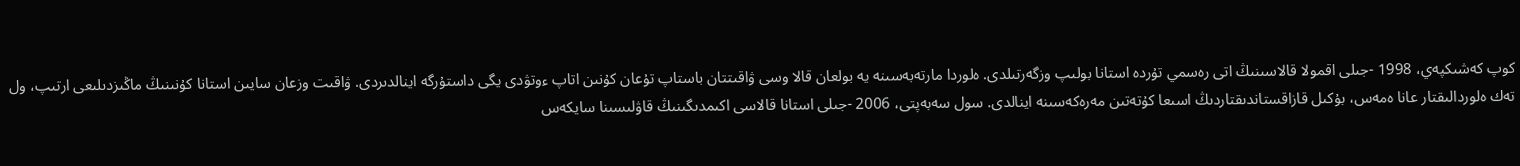كوپ كەشىكپەي، 1998 -جىلى اقمولا قالاسىنىڭ اتى رەسمي تۇردە استانا بولىپ وزگەرتىلدى. ەلوردا مارتەبەسىنە يە بولعان قالا وسى ۋاقىتتان باستاپ تۇعان كۇنىن اتاپ ءوتۋدى يگى داستۇرگە اينالدىردى. ۋاقىت وزعان سايىن استانا كۇنىنىڭ ماڭىزدىلىعى ارتىپ، ول تەك ەلوردالىقتار عانا ەمەس، بۇكىل قازاقستاندىقتاردىڭ اسىعا كۇتەتىن مەرەكەسىنە اينالدى. سول سەبەپتى، 2006 -جىلى استانا قالاسى اكىمدىگىنىڭ قاۋلىسىنا سايكەس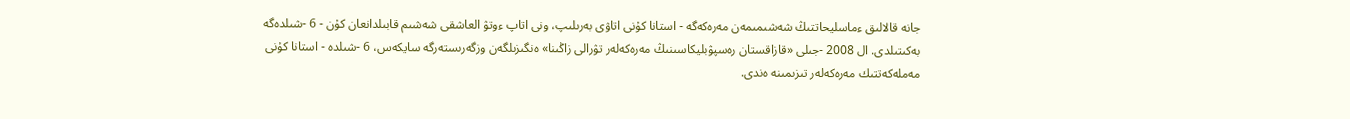جانە قالالىق ءماسليحاتتىڭ شەشىمىمەن مەرەكەگە - استانا كۇنى اتاۋى بەرىلىپ، ونى اتاپ ءوتۋ العاشقى شەشىم قابىلدانعان كۇن - 6 -شىلدەگە بەكىتىلدى. ال 2008 -جىلى «قازاقستان رەسپۋبليكاسىنىڭ مەرەكەلەر تۋرالى زاڭىنا» ەنگىزىلگەن وزگەرىستەرگە سايكەس، 6 -شىلدە - استانا كۇنى مەملەكەتتىك مەرەكەلەر تىزىمىنە ەندى.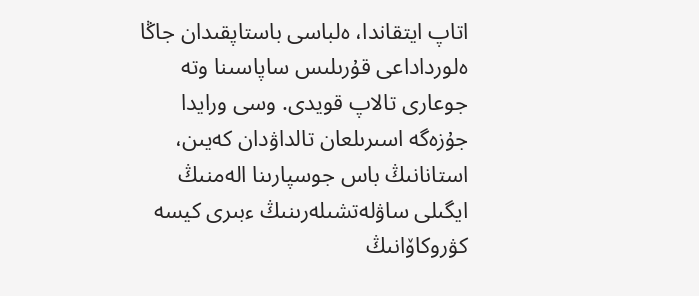اتاپ ايتقاندا، ەلباسى باستاپقىدان جاڭا ەلورداداعى قۇرىلىس ساپاسىنا وتە جوعارى تالاپ قويدى. وسى ورايدا جۇزەگە اسىرىلعان تالداۋدان كەيىن، استانانىڭ باس جوسپارىنا الەمنىڭ ايگىلى ساۋلەتشىلەرىنىڭ ءبىرى كيسە كۋروكاۆانىڭ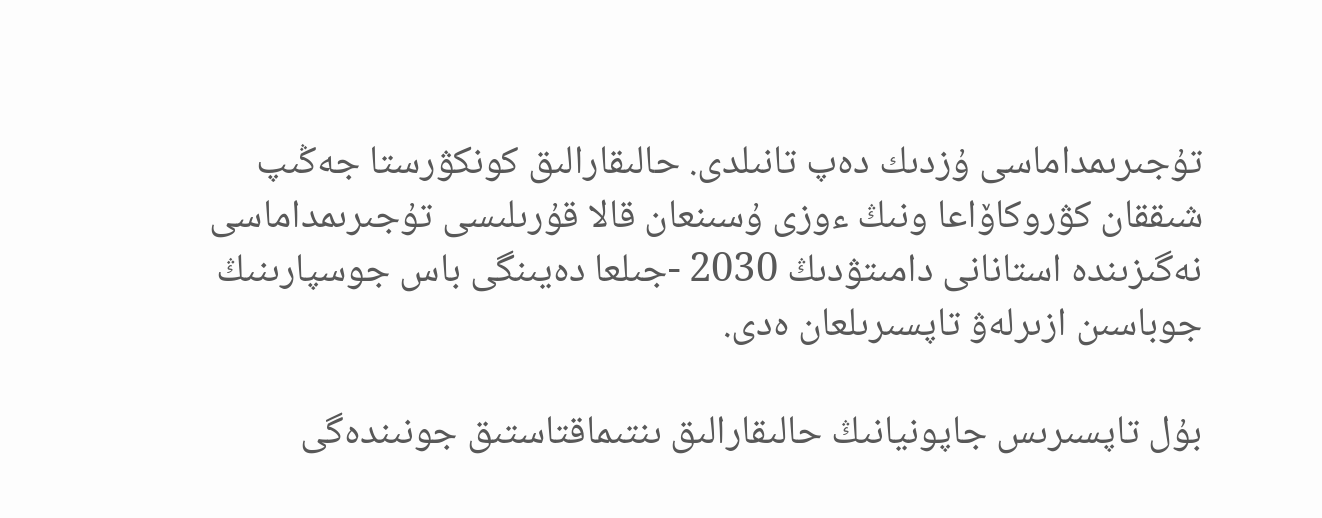تۇجىرىمداماسى ۇزدىك دەپ تانىلدى. حالىقارالىق كونكۋرستا جەڭىپ شىققان كۋروكاۆاعا ونىڭ ءوزى ۇسىنعان قالا قۇرىلىسى تۇجىرىمداماسى نەگىزىندە استانانى دامىتۋدىڭ 2030 -جىلعا دەيىنگى باس جوسپارىنىڭ جوباسىن ازىرلەۋ تاپسىرىلعان ەدى.

بۇل تاپسىرىس جاپونيانىڭ حالىقارالىق ىنتىماقتاستىق جونىندەگى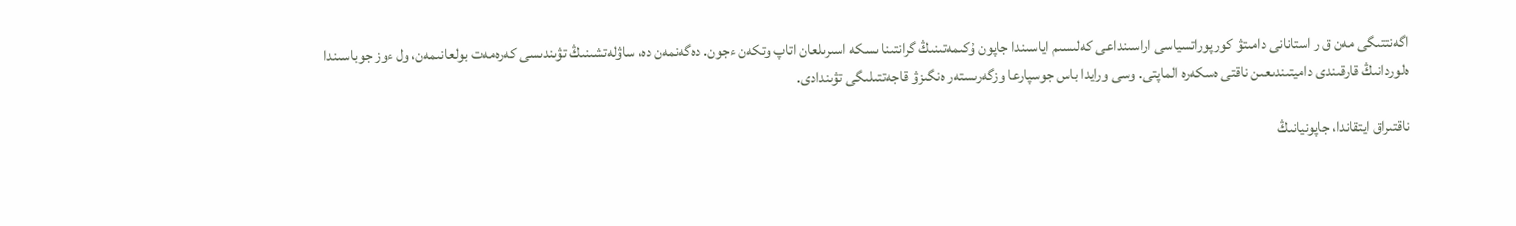اگەنتتىگى مەن ق ر استانانى دامىتۋ كورپوراتسياسى اراسىنداعى كەلىسىم اياسىندا جاپون ۇكىمەتىنىڭ گرانتىنا ىسكە اسىرىلعان اتاپ وتكەن ءجون. دەگەنمەن دە، ساۋلەتشىنىڭ تۋىندىسى كەرەمەت بولعانىمەن، ول ءوز جوباسىندا ەلوردانىڭ قارقىندى داميتىندىعىن ناقتى ەسكەرە الماپتى. وسى ورايدا باس جوسپارعا وزگەرىستەر ەنگىزۋ قاجەتتىلىگى تۋىندادى.

ناقتىراق ايتقاندا، جاپونيانىڭ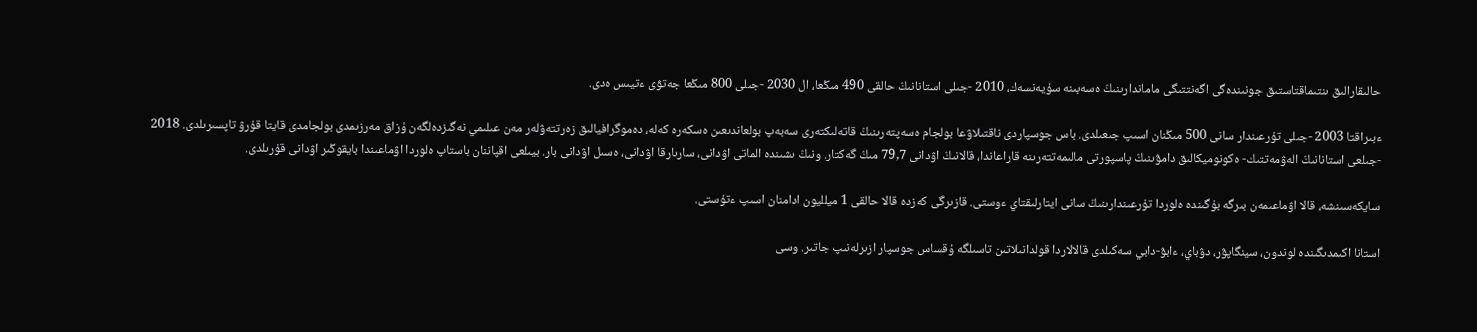حالىقارالىق ىنتىماقتاستىق جونىندەگى اگەنتتىگى ماماندارىنىڭ ەسەبىنە سۇيەنسەك، 2010 -جىلى استانانىڭ حالقى 490 مىڭعا، ال 2030 -جىلى 800 مىڭعا جەتۋى ءتيىس ەدى.

ءبىراقتا 2003 -جىلى تۇرعىندار سانى 500 مىڭنان اسىپ جىعىلدى. باس جوسپاردى ناقتىلاۋعا بولجام ەسەپتەرىنىڭ قاتەلىكتەرى سەبەپ بولعاندىعىن ەسكەرە كەلە، دەموگرافيالىق زەرتتەۋلەر مەن عىلىمي نەگىزدەلگەن ۇزاق مەرزىمدى بولجامدى قايتا قۇرۋ تاپسىرىلدى. 2018 -جىلعى استانانىڭ الەۋمەتتىك- ەكونوميكالىق دامۋىنىڭ پاسپورتى مالىمەتتەرىنە قاراعاندا، قالانىڭ اۋدانى 79,7 مىڭ گەكتار. ونىڭ ىشىندە الماتى اۋدانى، سارىارقا اۋدانى، ەسىل اۋدانى بار. بيىلعى اقپاننان باستاپ ەلوردا اۋماعىندا بايقوڭىر اۋدانى قۇرىلدى.

سايكەسىنشە، قالا اۋماعىمەن بىرگە بۇگىندە ەلوردا تۇرعىندارىنىڭ سانى ايتارلىقتاي ءوستى. قازىرگى كەزدە قالا حالقى 1 ميلليون ادامنان اسىپ ءتۇستى.

استانا اكىمدىگىندە لوندون، سينگاپۋر، دۋباي، ءابۋ-دابي سەكىلدى قالالاردا قولدانىلاتىن تاسىلگە ۇقساس جوسپار ازىرلەنىپ جاتىر. وسى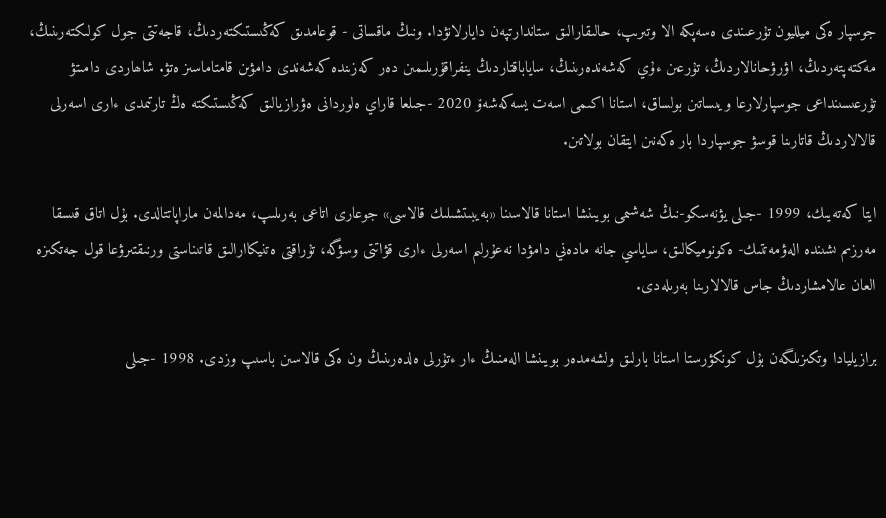جوسپار ەكى ميلليون تۇرعىندى ەسەپكە الا وتىرىپ، حالىقارالىق ستاندارتپەن دايارلانۋدا. ونىڭ ماقساتى - قوعامدىق كەڭىستىكتەردىڭ، قاجەتتى جول كولىكتەرىنىڭ، مەكتەپتەردىڭ، اۋرۋحانالاردىڭ، تۇرعىن ءۇي كەشەندەرىنىڭ، ساياباقتاردىڭ ينفراقۇرىلىمىن دەر كەزىندە كەشەندى دامۋىن قامتاماسىز ەتۋ. شاھاردى دامىتۋ تۇرعىسىنداعى جوسپارلارعا ويىساتىن بولساق، استانا اكىمى اسەت يسەكەشەۆ 2020 -جىلعا قاراي ەلوردانى ەۋرازيالىق كەڭىستىكتە ەڭ تارتىمدى ءارى اسەرلى قالالاردىڭ قاتارىنا قوسۋ جوسپاردا بار ەكەنىن ايتقان بولاتىن.

ايتا كەتەيىك، 1999 -جىلى يۋنەسكو-نىڭ شەشىمى بويىنشا استانا قالاسىنا «بەيبىتشىلىك قالاسى» جوعارى اتاعى بەرىلىپ، مەدالمەن ماراپاتتالدى. بۇل اتاق قىسقا مەرزىم ىشىندە الەۋمەتتىك- ەكونوميكالىق، ساياسي جانە مادەني دامۋدا نەعۇرلىم اسەرلى ءارى قۋاتتى وسۋگە، تۇراقتى ەتنيكاارالىق قاتىناستى ورنىقتىرۋعا قول جەتكىزە العان عالامشاردىڭ جاس قالالارىنا بەرىلەدى.

برازيليادا وتكىزىلگەن بۇل كونكۋرستا استانا بارلىق ولشەمدەر بويىنشا الەمنىڭ ءار ءتۇرلى ەلدەرىنىڭ ون ەكى قالاسىن باسىپ وزدى. 1998 -جىلى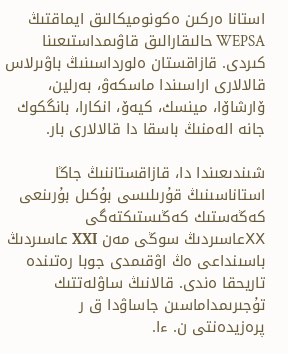استانا ەركىن ەكونوميكالىق ايماقتىڭ WEPSA حالىقارالىق قاۋىمداستىعىنا كىردى. قازاقستان ەلورداسىنىڭ باۋىرلاس قالالارى اراسىندا ماسكەۋ، بەرلين، ۆارشاۆا، مينسك، كيەۆ، انكارا، بانگكوك جانە الەمنىڭ باسقا دا قالالارى بار.

شىندىعىندا دا، قازاقستاننىڭ جاڭا استاناسىنىڭ قۇرىلىسى بۇكىل بۇرىنعى كەڭەستىك كەڭىستىكتەگى ⅩⅩعاسىردىڭ سوڭى مەن ХХІ عاسىردىڭ باسىنداعى ەڭ اۋقىمدى جوبا رەتىندە تاريحقا ەندى. قالانىڭ ساۋلەتتىك تۇجىرىمداماسىن جاساۋدا ق ر پرەزيدەنتى ن. ءا.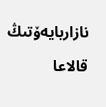نازاربايەۆتىڭ قالاعا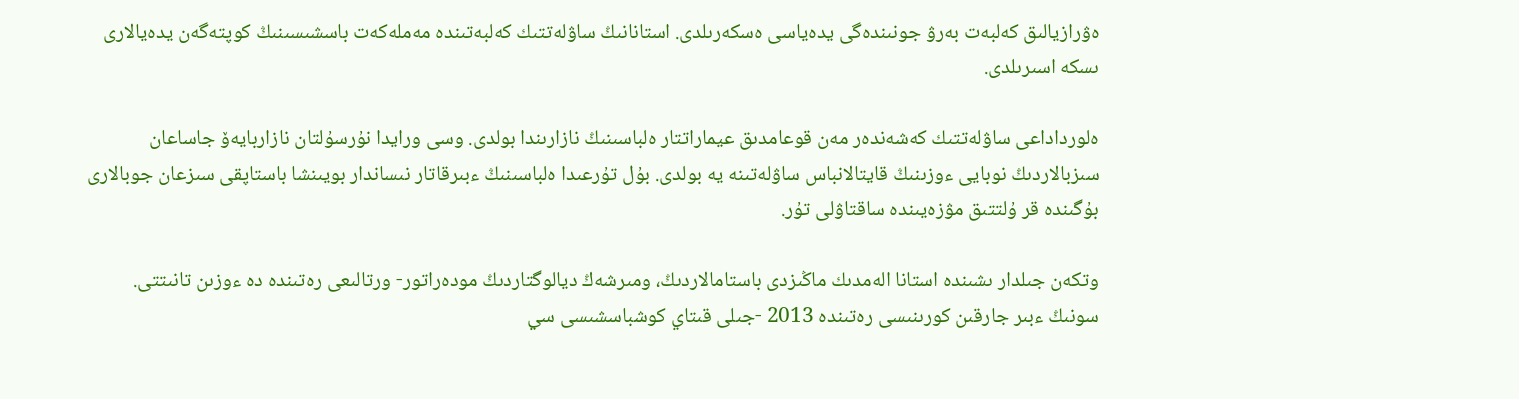ەۋرازيالىق كەلبەت بەرۋ جونىندەگى يدەياسى ەسكەرىلدى. استانانىڭ ساۋلەتتىك كەلبەتىندە مەملەكەت باسشىسىنىڭ كوپتەگەن يدەيالارى ىسكە اسىرىلدى.

ەلورداداعى ساۋلەتتىك كەشەندەر مەن قوعامدىق عيماراتتار ەلباسىنىڭ نازارىندا بولدى. وسى ورايدا نۇرسۇلتان نازاربايەۆ جاساعان سىزبالاردىڭ نوبايى ءوزىنىڭ قايتالانباس ساۋلەتىنە يە بولدى. بۇل تۇرعىدا ەلباسىنىڭ ءبىرقاتار نىساندار بويىنشا باستاپقى سىزعان جوبالارى بۇگىندە قر ۇلتتىق مۋزەيىندە ساقتاۋلى تۇر.

وتكەن جىلدار ىشىندە استانا الەمدىك ماڭىزدى باستامالاردىڭ، ومىرشەڭ ديالوگتاردىڭ مودەراتور- ورتالىعى رەتىندە دە ءوزىن تانىتتى. سونىڭ ءبىر جارقىن كورىنىسى رەتىندە 2013 -جىلى قىتاي كوشباسشىسى سي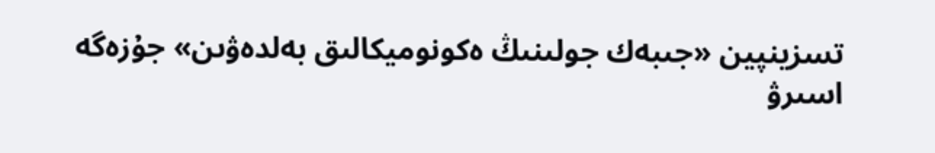تسزينپين «جىبەك جولىنىڭ ەكونوميكالىق بەلدەۋىن» جۇزەگە اسىرۋ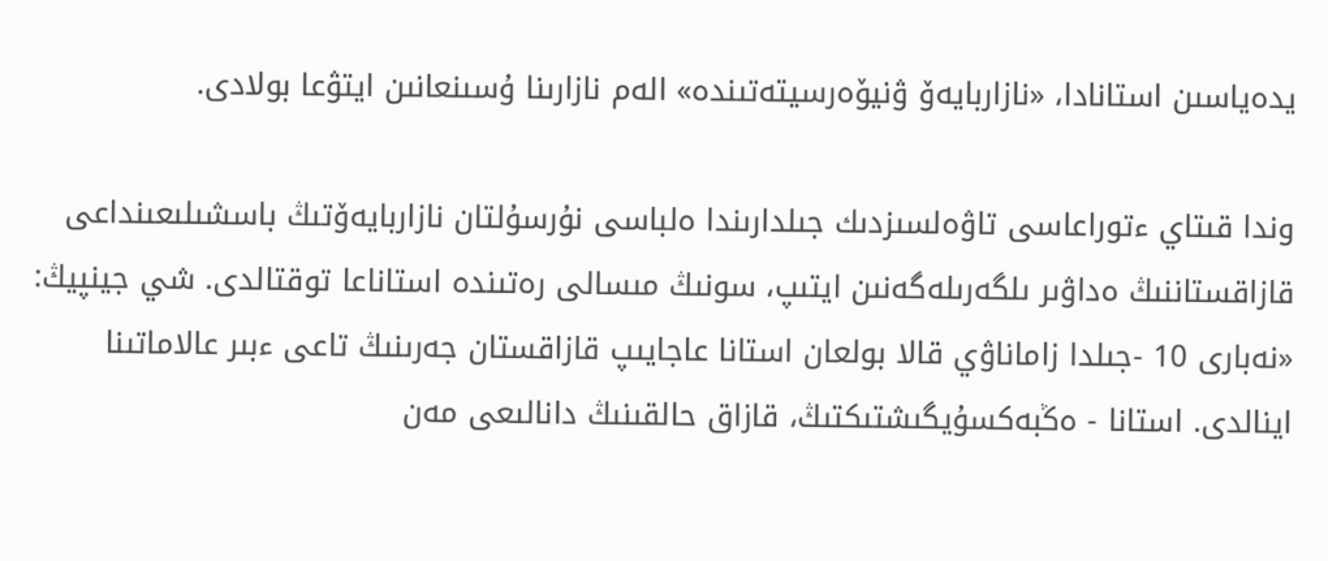يدەياسىن استانادا، «نازاربايەۆ ۋنيۆەرسيتەتىندە» الەم نازارىنا ۇسىنعانىن ايتۋعا بولادى.

وندا قىتاي ءتوراعاسى تاۋەلسىزدىك جىلدارىندا ەلباسى نۇرسۇلتان نازاربايەۆتىڭ باسشىلىعىنداعى قازاقستاننىڭ ەداۋىر ىلگەرىلەگەنىن ايتىپ، سونىڭ مىسالى رەتىندە استاناعا توقتالدى. شي جينپيڭ: «نەبارى 10 -جىلدا زاماناۋي قالا بولعان استانا عاجايىپ قازاقستان جەرىنىڭ تاعى ءبىر عالاماتىنا اينالدى. استانا - ەڭبەكسۇيگىشتىكتىڭ، قازاق حالقىنىڭ دانالىعى مەن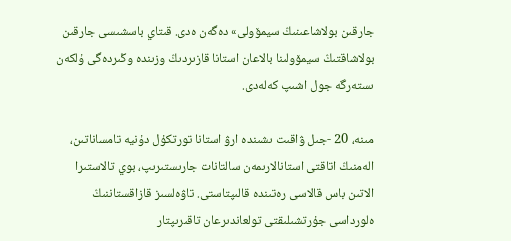جارقىن بولاشاعىنىڭ سيمۆولى» دەگەن ەدى. قىتاي باسشىسى جارقىن بولاشاقتىڭ سيمۆولىنا بالاعان استانا قازىردىڭ وزىندە وڭىردەگى ۇلكەن ىستەرگە جول اشىپ كەلەدى.

مىنە، 20 -جىل ۋاقىت ىشىندە ارۋ استانا تورتكۇل دۇنيە تامساناتىن، الەمنىڭ اتاقتى استانالارىمەن سالتانات جارىستىرىپ، بوي تالاستىرا الاتىن باس قالاسى رەتىندە قالىپتاستى. تاۋەلسىز قازاقستاننىڭ ەلورداسى جۇرتشىلىقتى تولعاندىرعان تاقىرىپتار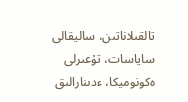تالقىلاناتىن، ساليقالى ساياسات، تۇعىرلى ەكونوميكا، ءدىنارالىق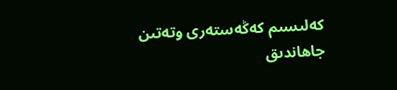كەلىسىم كەڭەستەرى وتەتىن جاھاندىق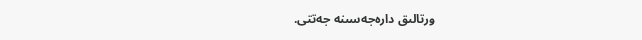ورتالىق دارەجەسىنە جەتتى.